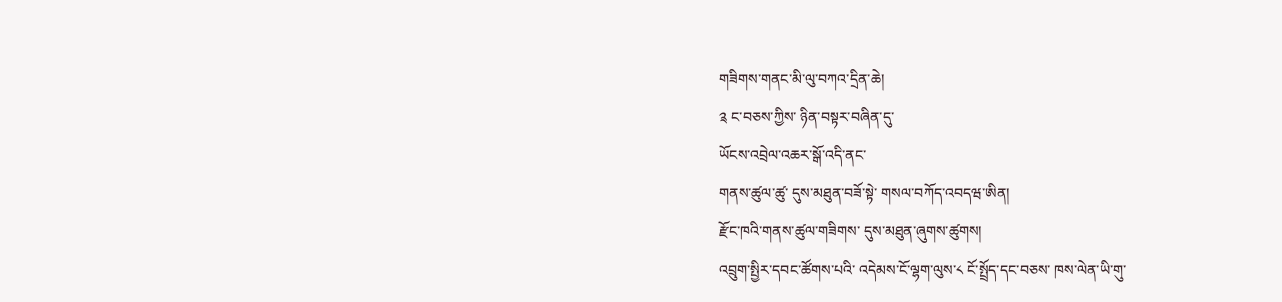གཟིགས་གནང་མི་ལུ་བཀའ་དྲིན་ཆེ།
༉ ང་བཅས་ཀྱིས་ ཉིན་བསྟར་བཞིན་དུ་
ཡོངས་འབྲེལ་འཆར་སྒོ་འདི་ནང་
གནས་ཚུལ་ཚུ་ དུས་མཐུན་བཟོ་སྟེ་ གསལ་བཀོད་འབདཝ་ཨིན།
རྫོང་ཁའི་གནས་ཚུལ་གཟིགས་ དུས་མཐུན་ཞུགས་ཚུགས།
འབྲུག་སྤྱིར་དབང་ཚོགས་པའི་ འདེམས་ངོ་ལྷག་ལུས་༨ ངོ་སྤྲོད་དང་བཅས་ ཁས་ལེན་ཡི་གུ་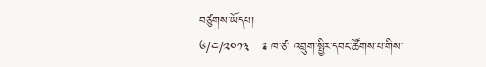བཙུགས་ཡོདཔ།
༦/༤/༢༠༡༣   ༉ ཁ་ཙ་ འབྲུག་སྤྱིར་དབང་ཚོགས་པ་གིས་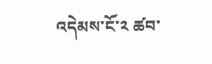འདེམས་ངོ་༢ ཚབ་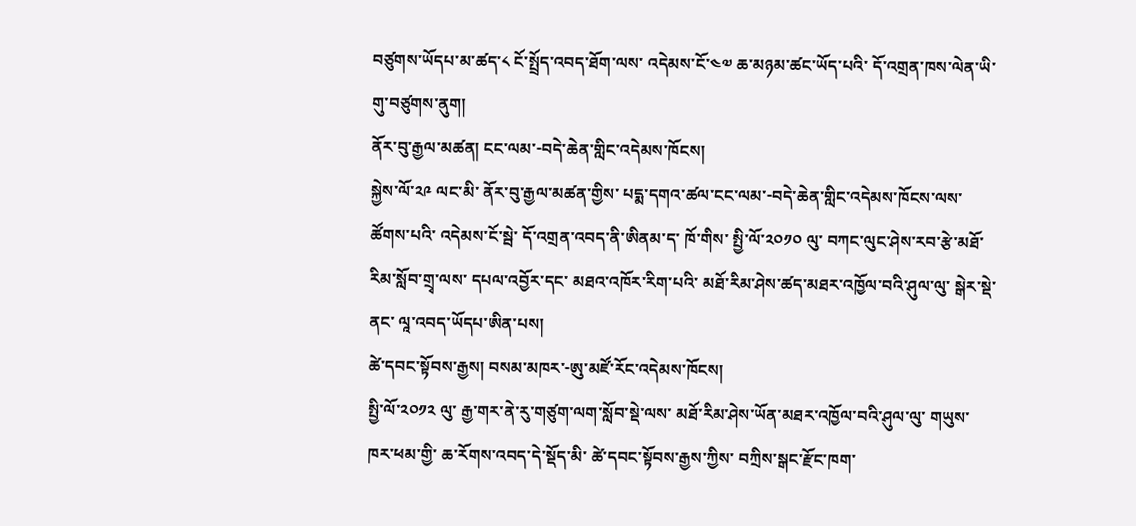བཙུགས་ཡོདཔ་མ་ཚད་༨ ངོ་སྤྲོད་འབད་ཐོག་ལས་ འདེམས་ངོ་༤༧ ཆ་མཉམ་ཚང་ཡོད་པའི་ དོ་འགྲན་ཁས་ལེན་ཡི་གུ་བཙུགས་ནུག།
ནོར་བུ་རྒྱལ་མཚན། ངང་ལམ་-བདེ་ཆེན་གླིང་འདེམས་ཁོངས།
སྐྱེས་ལོ་༢༩ ལང་མི་ ནོར་བུ་རྒྱལ་མཚན་གྱིས་ པདྨ་དགའ་ཚལ་ངང་ལམ་-བདེ་ཆེན་གླིང་འདེམས་ཁོངས་ལས་ ཚོགས་པའི་ འདེམས་ངོ་སྦེ་ དོ་འགྲན་འབད་ནི་ཨིནམ་ད་ ཁོ་གིས་ སྤྱི་ལོ་༢༠༡༠ ལུ་ བཀང་ལུང་ཤེས་རབ་རྩེ་མཐོ་རིམ་སློབ་གྲྭ་ལས་ དཔལ་འབྱོར་དང་ མཐའ་འཁོར་རིག་པའི་ མཐོ་རིམ་ཤེས་ཚད་མཐར་འཁྱོལ་བའི་ཤུལ་ལུ་ སྒེར་སྡེ་ནང་ ལཱ་འབད་ཡོདཔ་ཨིན་པས།
ཚེ་དབང་སྟོབས་རྒྱས། བསམ་མཁར་-ཨུ་མཛོ་རོང་འདེམས་ཁོངས།
སྤྱི་ལོ་༢༠༡༢ ལུ་ རྒྱ་གར་ནེ་རུ་གཙུག་ལག་སློབ་སྡེ་ལས་ མཐོ་རིམ་ཤེས་ཡོན་མཐར་འཁྱོལ་བའི་ཤུལ་ལུ་ གཡུས་ཁར་ཕམ་གྱི་ ཆ་རོགས་འབད་དེ་སྡོད་མི་ ཚེ་དབང་སྟོབས་རྒྱས་ཀྱིས་ བཀྲིས་སྒང་རྫོང་ཁག་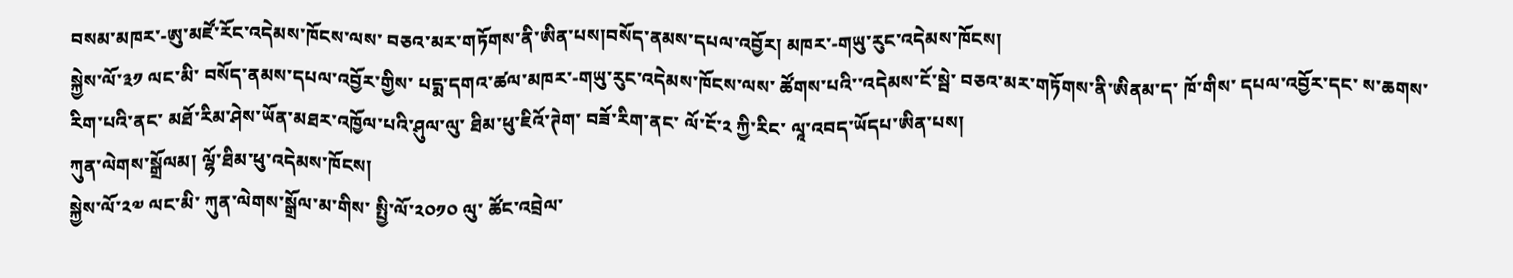བསམ་མཁར་-ཨུ་མཛོ་རོང་འདེམས་ཁོངས་ལས་ བཅའ་མར་གཏོགས་ནི་ཨིན་པས།བསོད་ནམས་དཔལ་འབྱོར། མཁར་-གཡུ་རུང་འདེམས་ཁོངས།
སྐྱེས་ལོ་༣༡ ལང་མི་ བསོད་ནམས་དཔལ་འབྱོར་གྱིས་ པདྨ་དགའ་ཚལ་མཁར་-གཡུ་རུང་འདེམས་ཁོངས་ལས་ ཚོགས་པའི་་འདེམས་ངོ་སྦེ་ བཅའ་མར་གཏོགས་ནི་ཨིནམ་ད་ ཁོ་གིས་ དཔལ་འབྱོར་དང་ ས་ཆགས་རིག་པའི་ནང་ མཐོ་རིམ་ཤེས་ཡོན་མཐར་འཁྱོལ་པའི་ཤུལ་ལུ་ ཐིམ་ཕུ་ཇིའོ་ཊེག་ བཟོ་རིག་ནང་ ལོ་ངོ་༢ ཀྱི་རིང་ ལཱ་འབད་ཡོདཔ་ཨིན་པས།
ཀུན་ལེགས་སྒྲོལམ། ལྷོ་ཐིམ་ཕུ་འདེམས་ཁོངས།
སྐྱེས་ལོ་༢༧ ལང་མི་ ཀུན་ལེགས་སྒྲོལ་མ་གིས་ སྤྱི་ལོ་༢༠༡༠ ལུ་ ཚོང་འབྲེལ་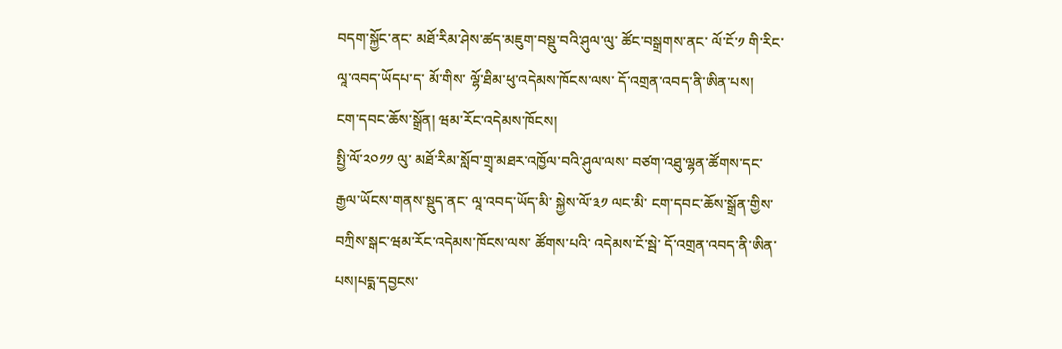བདག་སྐྱོང་ནང་ མཐོ་རིམ་ཤེས་ཚད་མཇུག་བསྡུ་བའི་ཤུལ་ལུ་ ཚོང་བསྒྲགས་ནང་ ལོ་ངོ་༡ གི་རིང་ ལཱ་འབད་ཡོདཔ་ད་ མོ་གིས་ ལྷོ་ཐིམ་ཕུ་འདེམས་ཁོངས་ལས་ དོ་འགྲན་འབད་ནི་ཨིན་པས།
ངག་དབང་ཆོས་སྒྲོན། ཝམ་རོང་འདེམས་ཁོངས།
སྤྱི་ལོ་༢༠༡༡ ལུ་ མཐོ་རིམ་སློབ་གྲྭ་མཐར་འཁྱོལ་བའི་ཤུལ་ལས་ བཙག་འཐུ་ལྷན་ཚོགས་དང་ རྒྱལ་ཡོངས་གནས་སྡུད་ནང་ ལཱ་འབད་ཡོད་མི་ སྐྱེས་ལོ་༣༡ ལང་མི་ ངག་དབང་ཆོས་སྒྲོན་གྱིས་ བཀྲིས་སྒང་ཝམ་རོང་འདེམས་ཁོངས་ལས་ ཚོགས་པའི་ འདེམས་ངོ་སྦེ་ དོ་འགྲན་འབད་ནི་ཨིན་པས།པདྨ་དབྱངས་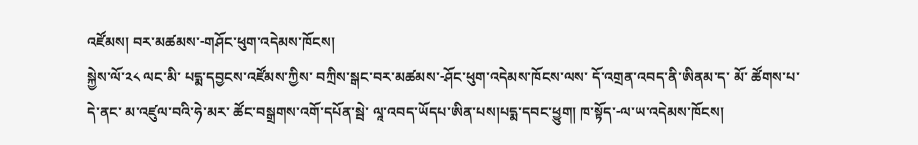འཛོམས། བར་མཚམས་-གཤོང་ཕུག་འདེམས་ཁོངས།
སྐྱེས་ལོ་༢༨ ལང་མི་ པདྨ་དབྱངས་འཛོམས་ཀྱིས་ བཀྲིས་སྒང་བར་མཚམས་-ཤོང་ཕུག་འདེམས་ཁོངས་ལས་ དོ་འགྲན་འབད་ནི་ཨིནམ་ད་ མོ་ ཚོགས་པ་དེ་ནང་ མ་འཛུལ་བའི་ཧེ་མར་ ཚོང་བསྒྲགས་འགོ་དཔོན་སྦེ་ ལཱ་འབད་ཡོདཔ་ཨིན་པས།པདྨ་དབང་ཕྱུག། ཁ་སྟོད་-ལ་ཡ་འདེམས་ཁོངས།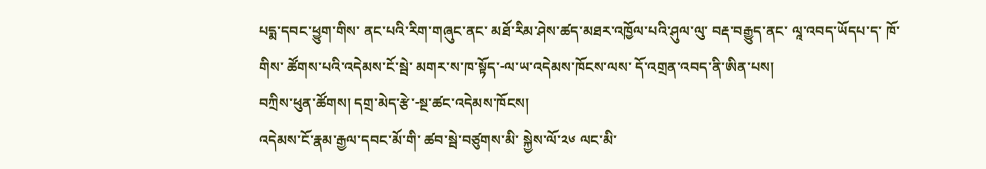པདྨ་དབང་ཕྱུག་གིས་ ནང་པའི་རིག་གཞུང་ནང་ མཐོ་རིམ་ཤེས་ཚད་མཐར་འཁྱོལ་པའི་ཤུལ་ལུ་ བརྡ་བརྒྱུད་ནང་ ལཱ་འབད་ཡོདཔ་ད་ ཁོ་གིས་ ཚོགས་པའི་འདེམས་ངོ་སྦེ་ མགར་ས་ཁ་སྟོད་-ལ་ཡ་འདེམས་ཁོངས་ལས་ དོ་འགྲན་འབད་ནི་ཨིན་པས།
བཀྲིས་ཕུན་ཚོགས། དགྲ་མེད་རྩེ་-སྔ་ཚང་འདེམས་ཁོངས།
འདེམས་ངོ་རྣམ་རྒྱལ་དབང་མོ་གི་ ཚབ་སྦེ་བཙུགས་མི་ སྐྱེས་ལོ་༢༦ ལང་མི་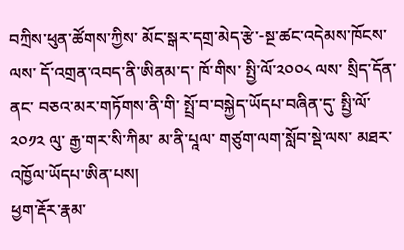བཀྲིས་ཕུན་ཚོགས་ཀྱིས་ མོང་སྒར་དགྲ་མེད་རྩེ་-སྔ་ཚང་འདེམས་ཁོངས་ལས་ དོ་འགྲན་འབད་ནི་ཨིནམ་ད་ ཁོ་གིས་ སྤྱི་ལོ་༢༠༠༨ ལས་ སྲིད་དོན་ནང་ བཅའ་མར་གཏོགས་ནི་གི་ སྤྲོ་བ་བསྐྱེད་ཡོདཔ་བཞིན་དུ་ སྤྱི་ལོ་༢༠༡༢ ལུ་ རྒྱ་གར་སི་ཀིམ་ མ་ནི་པཱལ་ གཙུག་ལག་སློབ་སྡེ་ལས་ མཐར་འཁྱོལ་ཡོདཔ་ཨིན་པས།
ཕྱག་རྡོར་རྣམ་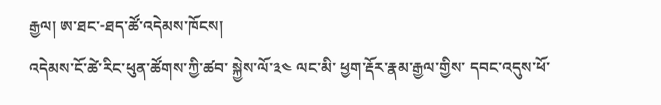རྒྱལ། ཨ་ཐང་-ཐད་ཚོ་འདེམས་ཁོངས།
འདེམས་ངོ་ཚེ་རིང་ཕུན་ཚོགས་ཀྱི་ཚབ་ སྐྱེས་ལོ་༣༤ ལང་མི་ ཕྱག་རྡོར་རྣམ་རྒྱལ་གྱིས་ དབང་འདུས་ཕོ་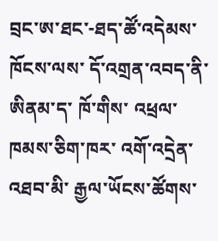བྲང་ཨ་ཐང་-ཐད་ཚོ་འདེམས་ཁོངས་ལས་ དོ་འགྲན་འབད་ནི་ཨིནམ་ད་ ཁོ་གིས་ འཕྲལ་ཁམས་ཅིག་ཁར་ འགོ་འདྲེན་འཐབ་མི་ རྒྱལ་ཡོངས་ཚོགས་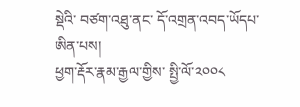སྡེའི་ བཙག་འཐུ་ནང་ དོ་འགྲན་འབད་ཡོདཔ་ཨིན་པས།
ཕྱག་རྡོར་རྣམ་རྒྱལ་གྱིས་ སྤྱི་ལོ་༢༠༠༨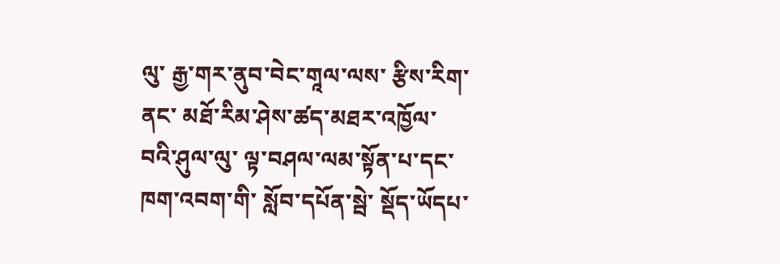ལུ་ རྒྱ་གར་ནུབ་བེང་གཱལ་ལས་ རྩིས་རིག་ནང་ མཐོ་རིམ་ཤེས་ཚད་མཐར་འཁྱོལ་བའི་ཤུལ་ལུ་ ལྟ་བཤལ་ལམ་སྟོན་པ་དང་ ཁག་འབག་གི་ སློབ་དཔོན་སྦེ་ སྡོད་ཡོདཔ་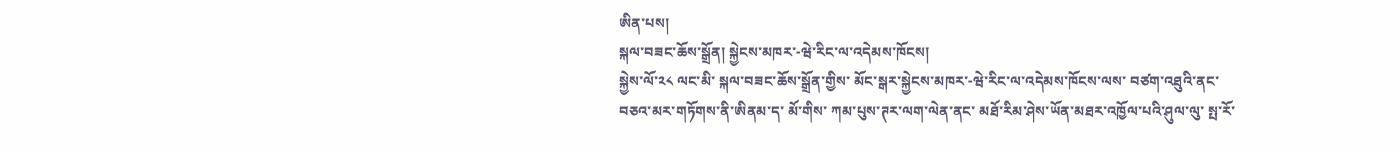ཨིན་པས།
སྐལ་བཟང་ཆོས་སྒྲོན། སྐྱེངས་མཁར་-ཝེ་རིང་ལ་འདེམས་ཁོངས།
སྐྱེས་ལོ་༢༨ ལང་མི་ སྐལ་བཟང་ཆོས་སྒྲོན་གྱིས་ མོང་སྒར་སྐྱེངས་མཁར་-ཝེ་རིང་ལ་འདེམས་ཁོངས་ལས་ བཙག་འཐུའི་ནང་ བཅའ་མར་གཏོགས་ནི་ཨིནམ་ད་ མོ་གིས་ ཀམ་པུས་ཊར་ལག་ལེན་ནང་ མཐོ་རིམ་ཤེས་ཡོན་མཐར་འཁྱོལ་པའི་ཤུལ་ལུ་ སྤ་རོ་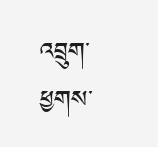འབྲུག་ཕྱགས་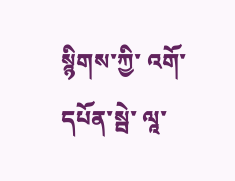སྙིགས་ཀྱི་ འགོ་དཔོན་སྦེ་ ལཱ་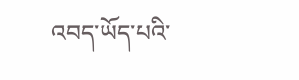འབད་ཡོད་པའི་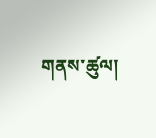གནས་ཚུལ།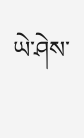ཡེ་ཤེས་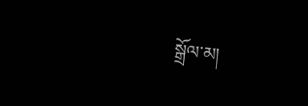སྒྲོལ་མ།